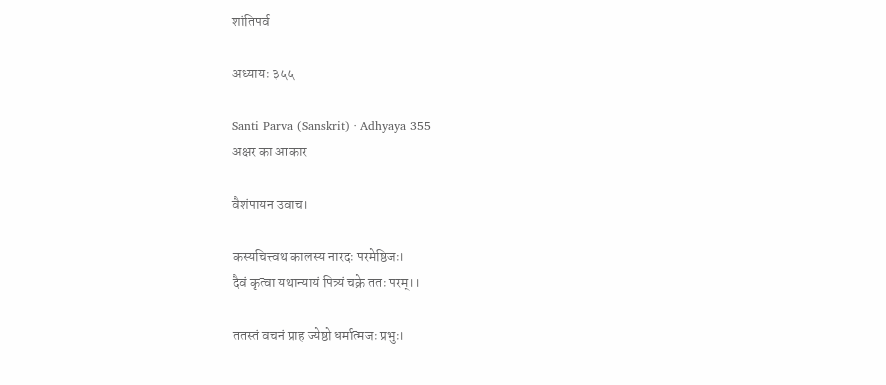शांतिपर्व

अध्यायः ३५५

Santi Parva (Sanskrit) · Adhyaya 355
अक्षर का आकार

वैशंपायन उवाच।

कस्यचित्त्वथ कालस्य नारदः परमेष्ठिजः।
दैवं कृत्वा यथान्यायं पित्र्यं चक्रे ततः परम्।।

ततस्तं वचनं प्राह ज्येष्ठो धर्मात्मजः प्रभुः।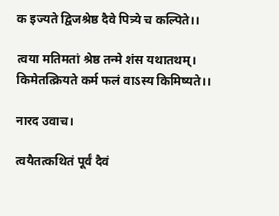क इज्यते द्विजश्रेष्ठ दैवे पित्र्ये च कल्पिते।।

त्वया मतिमतां श्रेष्ठ तन्मे शंस यथातथम्।
किमेतत्क्रियते कर्म फलं वाऽस्य किमिष्यते।।

नारद उवाच।

त्वयैतत्कथितं पूर्वं दैवं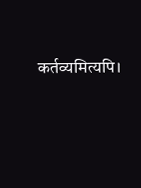कर्तव्यमित्यपि।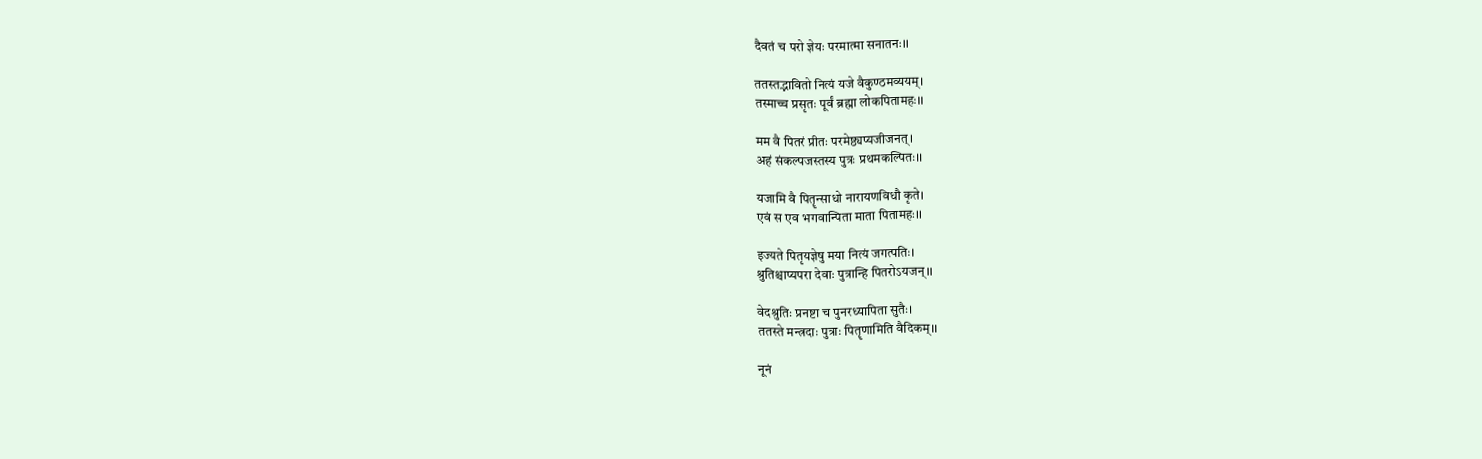दैवतं च परो ज्ञेयः परमात्मा सनातनः।।

ततस्तद्भावितो नित्यं यजे वैकुण्ठमव्ययम्।
तस्माच्च प्रसृतः पूर्वं ब्रह्मा लोकपितामहः।।

मम वै पितरं प्रीतः परमेष्ठ्यप्यजीजनत्।
अहं संकल्पजस्तस्य पुत्रः प्रथमकल्पितः।।

यजामि वै पितॄन्साधो नारायणविधौ कृते।
एवं स एव भगवान्पिता माता पितामहः।।

इज्यते पितृयज्ञेषु मया नित्यं जगत्पतिः।
श्रुतिश्चाप्यपरा देवाः पुत्रान्हि पितरोऽयजन्।।

वेदश्रुतिः प्रनष्टा च पुनरध्यापिता सुतैः।
ततस्ते मन्त्रदाः पुत्राः पितॄणामिति वैदिकम्।।

नूनं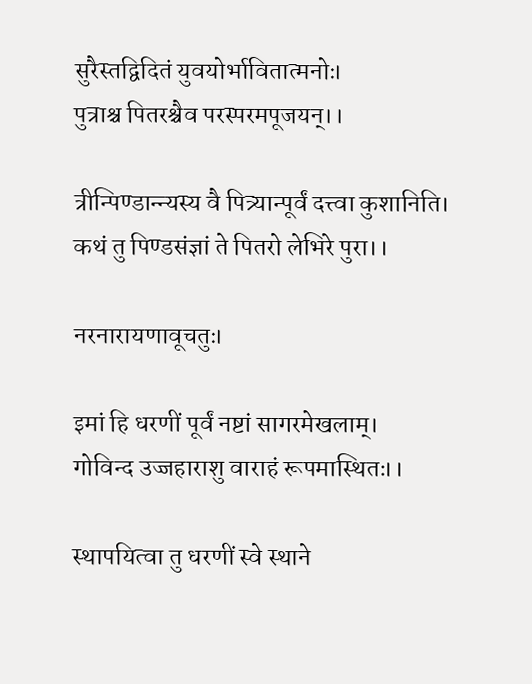सुरैस्तद्विदितं युवयोर्भावितात्मनोः।
पुत्राश्च पितरश्चैव परस्परमपूजयन्।।

त्रीन्पिण्डान्न्यस्य वै पित्र्यान्पूर्वं दत्त्वा कुशानिति।
कथं तु पिण्डसंज्ञां ते पितरो लेभिरे पुरा।।

नरनारायणावूचतुः।

इमां हि धरणीं पूर्वं नष्टां सागरमेखलाम्।
गोविन्द उज्जहाराशु वाराहं रूपमास्थितः।।

स्थापयित्वा तु धरणीं स्वे स्थाने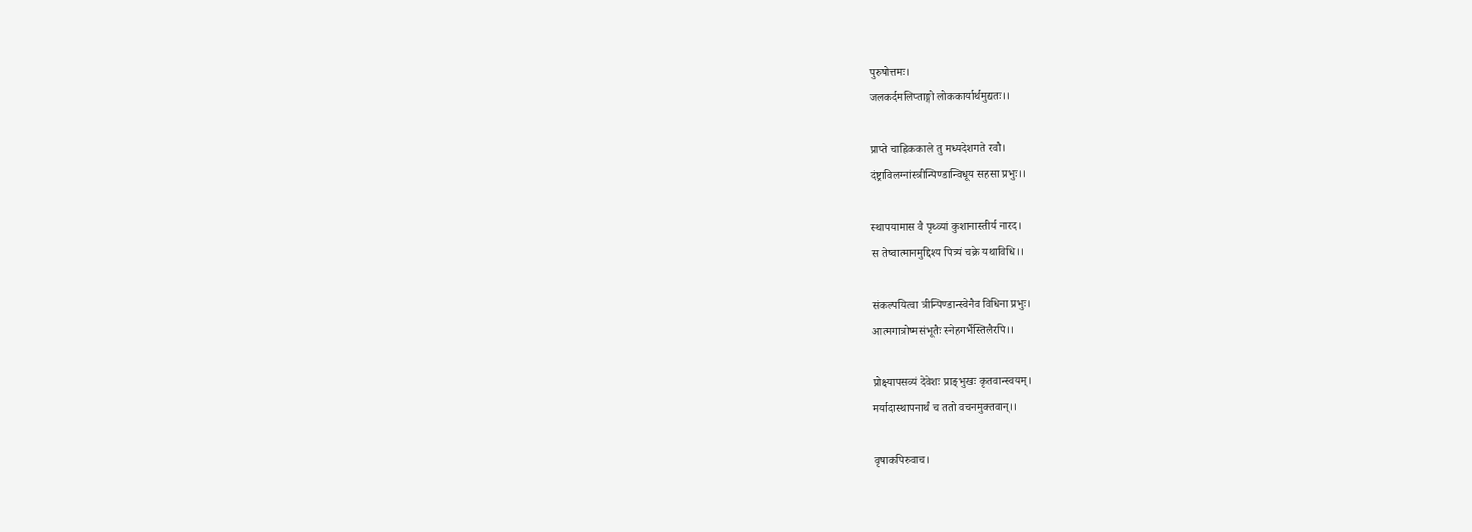पुरुषोत्तमः।
जलकर्दमलिप्ताङ्गो लोककार्यार्थमुद्यतः।।

प्राप्ते चाह्निककाले तु मध्यदेशगते रवौ।
दंष्ट्राविलग्नांस्त्रीन्पिण्डान्विधूय सहसा प्रभुः।।

स्थापयामास वै पृथ्व्यां कुशानास्तीर्य नारद।
स तेष्वात्मानमुद्दिश्य पित्र्यं चक्रे यथाविधि।।

संकल्पयित्वा त्रीन्पिण्डान्स्वेनैव विधिना प्रभुः।
आत्मगात्रोष्मसंभूतैः स्नेहगर्भैस्तिलैरपि।।

प्रोक्ष्यापसव्यं देवेशः प्राङ्भुखः कृतवान्स्वयम्।
मर्यादास्थापनार्थं च ततो वचनमुक्तवान्।।

वृषाकपिरुवाच।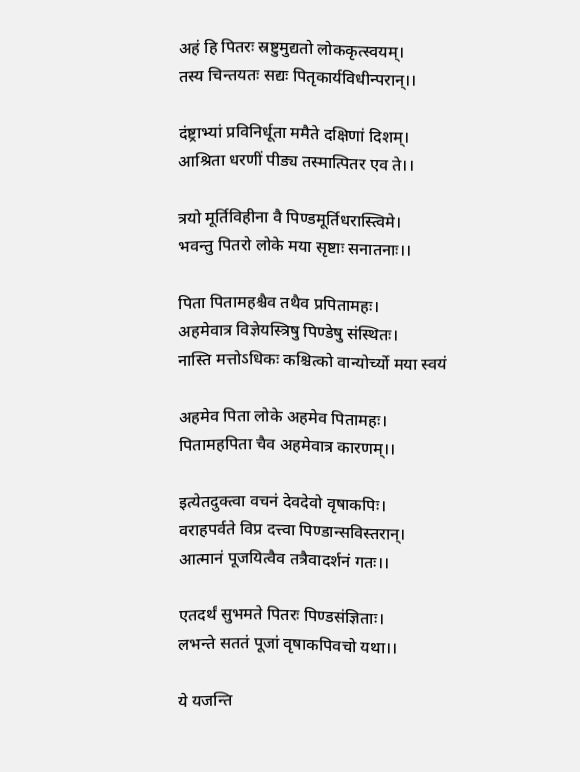अहं हि पितरः स्रष्टुमुद्यतो लोककृत्स्वयम्।
तस्य चिन्तयतः सद्यः पितृकार्यविधीन्परान्।।

दंष्ट्राभ्यां प्रविनिर्धूता ममैते दक्षिणां दिशम्।
आश्रिता धरणीं पीड्य तस्मात्पितर एव ते।।

त्रयो मूर्तिविहीना वै पिण्डमूर्तिधरास्त्विमे।
भवन्तु पितरो लोके मया सृष्टाः सनातनाः।।

पिता पितामहश्चैव तथैव प्रपितामहः।
अहमेवात्र विज्ञेयस्त्रिषु पिण्डेषु संस्थितः।
नास्ति मत्तोऽधिकः कश्चित्को वान्योर्च्यो मया स्वयं

अहमेव पिता लोके अहमेव पितामहः।
पितामहपिता चैव अहमेवात्र कारणम्।।

इत्येतदुक्त्वा वचनं देवदेवो वृषाकपिः।
वराहपर्वते विप्र दत्त्वा पिण्डान्सविस्तरान्।
आत्मानं पूजयित्वैव तत्रैवादर्शनं गतः।।

एतदर्थं सुभमते पितरः पिण्डसंज्ञिताः।
लभन्ते सततं पूजां वृषाकपिवचो यथा।।

ये यजन्ति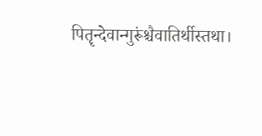पितॄन्देवान्गुरूंश्चैवातिर्थीस्तथा।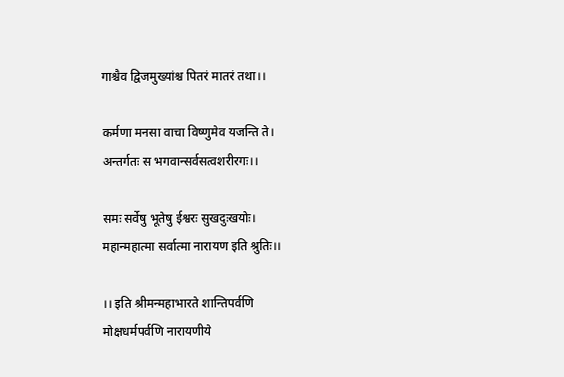गाश्चैव द्विजमुख्यांश्च पितरं मातरं तथा।।

कर्मणा मनसा वाचा विष्णुमेव यजन्ति ते।
अन्तर्गतः स भगवान्सर्वसत्वशरीरगः।।

समः सर्वेषु भूतेषु ईश्वरः सुखदुःखयोः।
महान्महात्मा सर्वात्मा नारायण इति श्रुतिः।।

।। इति श्रीमन्महाभारते शान्तिपर्वणि
मोक्षधर्मपर्वणि नारायणीये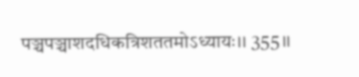पञ्चपञ्चाशदधिकत्रिशततमोऽध्यायः।। 355।।